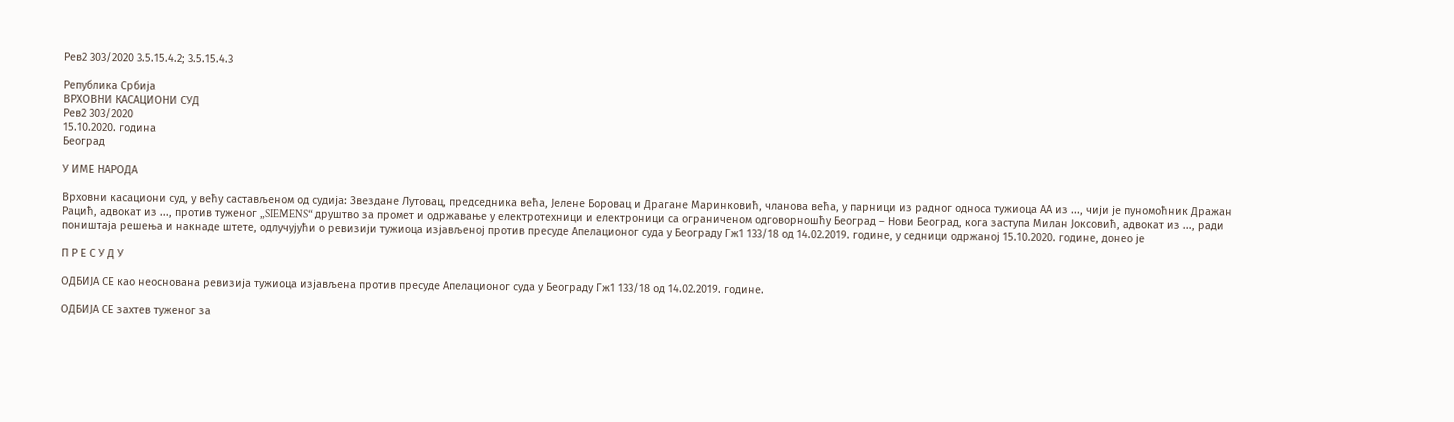Рев2 303/2020 3.5.15.4.2; 3.5.15.4.3

Република Србија
ВРХОВНИ КАСАЦИОНИ СУД
Рев2 303/2020
15.10.2020. година
Београд

У ИМЕ НАРОДА

Врховни касациони суд, у већу састављеном од судија: Звездане Лутовац, председника већа, Јелене Боровац и Драгане Маринковић, чланова већа, у парници из радног односа тужиоца АА из ..., чији је пуномоћник Дражан Рацић, адвокат из ..., против туженог „SIEMENS“ друштво за промет и одржавање у електротехници и електроници са ограниченом одговорношћу Београд – Нови Београд, кога заступа Милан Јоксовић, адвокат из ..., ради поништаја решења и накнаде штете, одлучујући о ревизији тужиоца изјављеној против пресуде Апелационог суда у Београду Гж1 133/18 од 14.02.2019. године, у седници одржаној 15.10.2020. године, донео је

П Р Е С У Д У

ОДБИЈА СЕ као неоснована ревизија тужиоца изјављена против пресуде Апелационог суда у Београду Гж1 133/18 од 14.02.2019. године.

ОДБИЈА СЕ захтев туженог за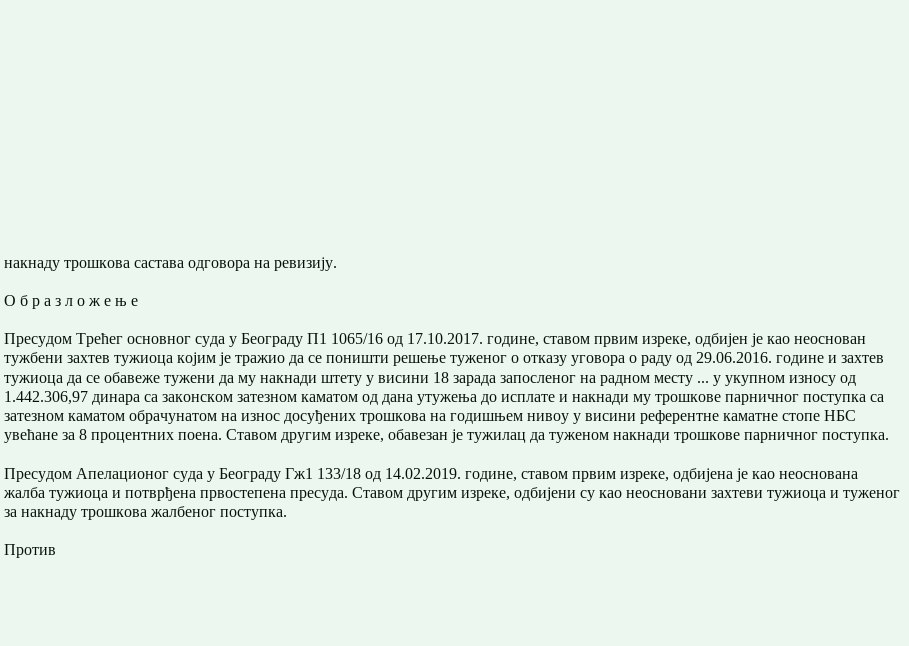накнаду трошкова састава одговора на ревизију.

О б р а з л о ж е њ е

Пресудом Трећег основног суда у Београду П1 1065/16 од 17.10.2017. године, ставом првим изреке, одбијен је као неоснован тужбени захтев тужиоца којим је тражио да се поништи решење туженог о отказу уговора о раду од 29.06.2016. године и захтев тужиоца да се обавеже тужени да му накнади штету у висини 18 зарада запосленог на радном месту ... у укупном износу од 1.442.306,97 динара са законском затезном каматом од дана утужења до исплате и накнади му трошкове парничног поступка са затезном каматом обрачунатом на износ досуђених трошкова на годишњем нивоу у висини референтне каматне стопе НБС увећане за 8 процентних поена. Ставом другим изреке, обавезан је тужилац да туженом накнади трошкове парничног поступка.

Пресудом Апелационог суда у Београду Гж1 133/18 од 14.02.2019. године, ставом првим изреке, одбијена је као неоснована жалба тужиоца и потврђена првостепена пресуда. Ставом другим изреке, одбијени су као неосновани захтеви тужиоца и туженог за накнаду трошкова жалбеног поступка.

Против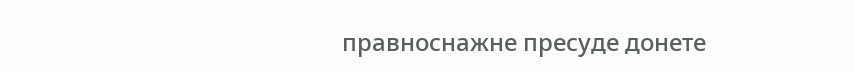правноснажне пресуде донете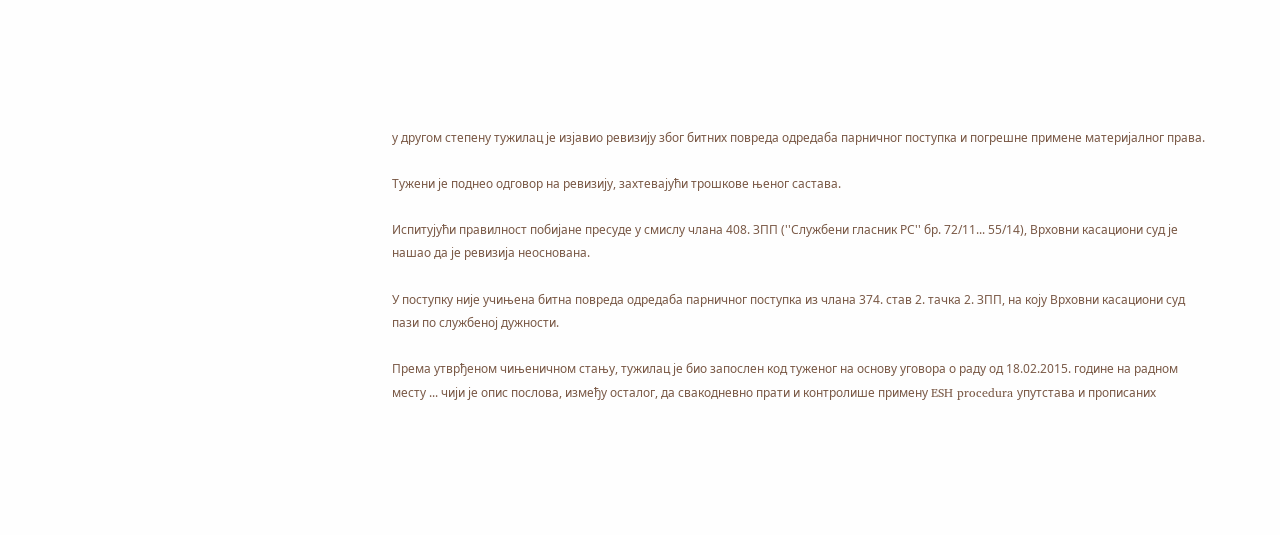у другом степену тужилац је изјавио ревизију због битних повреда одредаба парничног поступка и погрешне примене материјалног права.

Тужени је поднео одговор на ревизију, захтевајући трошкове њеног састава.

Испитујући правилност побијане пресуде у смислу члана 408. ЗПП (''Службени гласник РС'' бр. 72/11... 55/14), Врховни касациони суд је нашао да је ревизија неоснована.

У поступку није учињена битна повреда одредаба парничног поступка из члана 374. став 2. тачка 2. ЗПП, на коју Врховни касациони суд пази по службеној дужности.

Према утврђеном чињеничном стању, тужилац је био запослен код туженог на основу уговора о раду од 18.02.2015. године на радном месту ... чији је опис послова, између осталог, да свакодневно прати и контролише примену ESH procedura упутстава и прописаних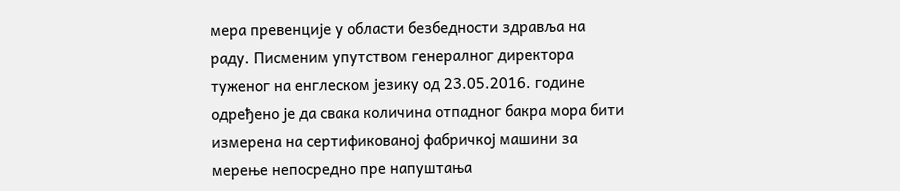мера превенције у области безбедности здравља на раду. Писменим упутством генералног директора туженог на енглеском језику од 23.05.2016. године одређено је да свака количина отпадног бакра мора бити измерена на сертификованој фабричкој машини за мерење непосредно пре напуштања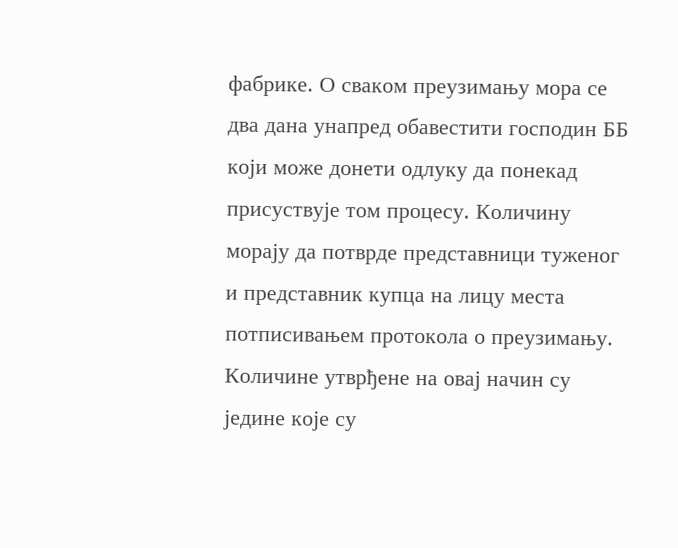фабрике. О сваком преузимању мора се два дана унапред обавестити господин ББ који може донети одлуку да понекад присуствује том процесу. Количину морају да потврде представници туженог и представник купца на лицу места потписивањем протокола о преузимању. Количине утврђене на овај начин су једине које су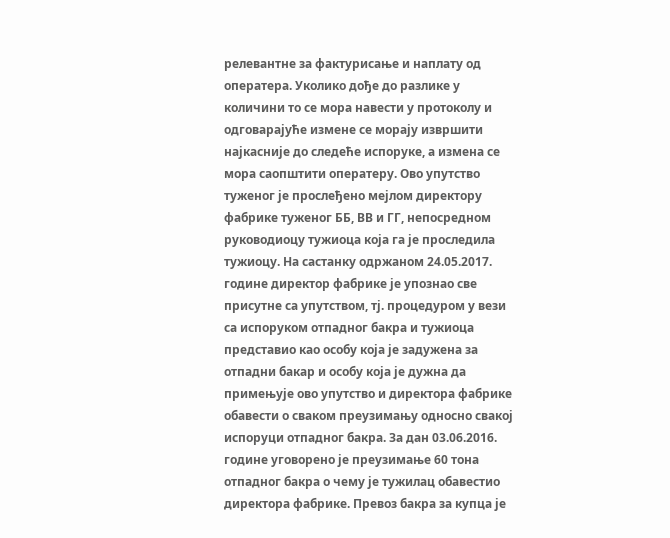релевантне за фактурисање и наплату од оператера. Уколико дође до разлике у количини то се мора навести у протоколу и одговарајуће измене се морају извршити најкасније до следеће испоруке, а измена се мора саопштити оператеру. Ово упутство туженог је прослеђено мејлом директору фабрике туженог ББ, ВВ и ГГ, непосредном руководиоцу тужиоца која га је проследила тужиоцу. На састанку одржаном 24.05.2017. године директор фабрике је упознао све присутне са упутством, тј. процедуром у вези са испоруком отпадног бакра и тужиоца представио као особу која је задужена за отпадни бакар и особу која је дужна да примењује ово упутство и директора фабрике обавести о сваком преузимању односно свакој испоруци отпадног бакра. За дан 03.06.2016. године уговорено је преузимање 60 тона отпадног бакра о чему је тужилац обавестио директора фабрике. Превоз бакра за купца је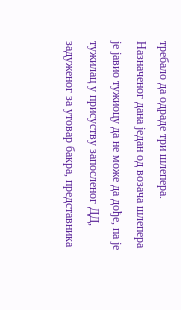требало да одраде три шлепера. Назначеног дана један од возача шлепера је јавио тужиоцу да не може да дође, па је тужилац у присуству запосленог ДД, задуженог за утовар бакра, представника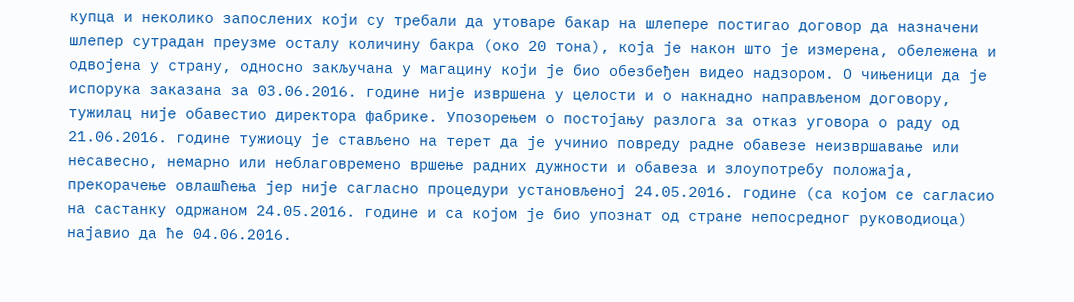купца и неколико запослених који су требали да утоваре бакар на шлепере постигао договор да назначени шлепер сутрадан преузме осталу количину бакра (око 20 тона), која је након што је измерена, обележена и одвојена у страну, односно закључана у магацину који је био обезбеђен видео надзором. О чињеници да је испорука заказана за 03.06.2016. године није извршена у целости и о накнадно направљеном договору, тужилац није обавестио директора фабрике. Упозорењем о постојању разлога за отказ уговора о раду од 21.06.2016. године тужиоцу је стављено на терет да је учинио повреду радне обавезе неизвршавање или несавесно, немарно или неблаговремено вршење радних дужности и обавеза и злоупотребу положаја, прекорачење овлашћења јер није сагласно процедури установљеној 24.05.2016. године (са којом се сагласио на састанку одржаном 24.05.2016. године и са којом је био упознат од стране непосредног руководиоца) најавио да ће 04.06.2016.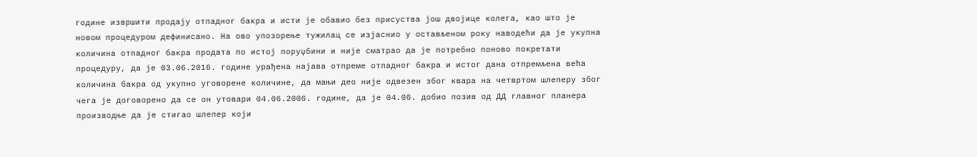године извршити продају отпадног бакра и исти је обавио без присуства још двојице колега, као што је новом процедуром дефинисано. На ово упозорење тужилац се изјаснио у остављеном року наводећи да је укупна количина отпадног бакра продата по истој поруџбини и није сматрао да је потребно поново покретати процедуру, да је 03.06.2016. године урађена најава отпреме отпадног бакра и истог дана отпремљена већа количина бакра од укупно уговорене количине, да мањи део није одвезен због квара на четвртом шлеперу због чега је договорено да се он утовари 04.06.2006. године, да је 04.06. добио позив од ДД главног планера производње да је стигао шлепер који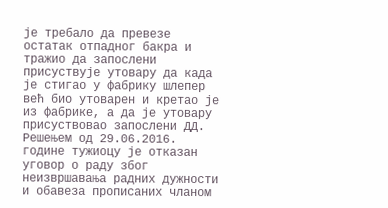је требало да превезе остатак отпадног бакра и тражио да запослени присуствује утовару да када је стигао у фабрику шлепер већ био утоварен и кретао је из фабрике, а да је утовару присуствовао запослени ДД. Решењем од 29.06.2016. године тужиоцу је отказан уговор о раду због неизвршавања радних дужности и обавеза прописаних чланом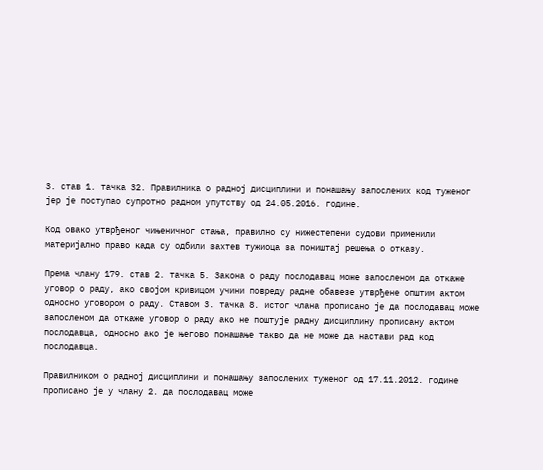3. став 1. тачка 32. Правилника о радној дисциплини и понашању запослених код туженог јер је поступао супротно радном упутству од 24.05.2016. године.

Код овако утврђеног чињеничног стања, правилно су нижестепени судови применили материјално право када су одбили захтев тужиоца за поништај решења о отказу.

Према члану 179. став 2. тачка 5. Закона о раду послодавац може запосленом да откаже уговор о раду, ако својом кривицом учини повреду радне обавезе утврђене општим актом односно уговором о раду. Ставом 3. тачка 8. истог члана прописано је да послодавац може запосленом да откаже уговор о раду ако не поштује радну дисциплину прописану актом послодавца, односно ако је његово понашање такво да не може да настави рад код послодавца.

Правилником о радној дисциплини и понашању запослених туженог од 17.11.2012. године прописано је у члану 2. да послодавац може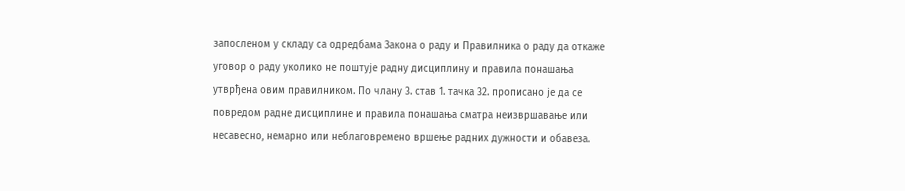запосленом у складу са одредбама Закона о раду и Правилника о раду да откаже уговор о раду уколико не поштује радну дисциплину и правила понашања утврђена овим правилником. По члану 3. став 1. тачка 32. прописано је да се повредом радне дисциплине и правила понашања сматра неизвршавање или несавесно, немарно или неблаговремено вршење радних дужности и обавеза.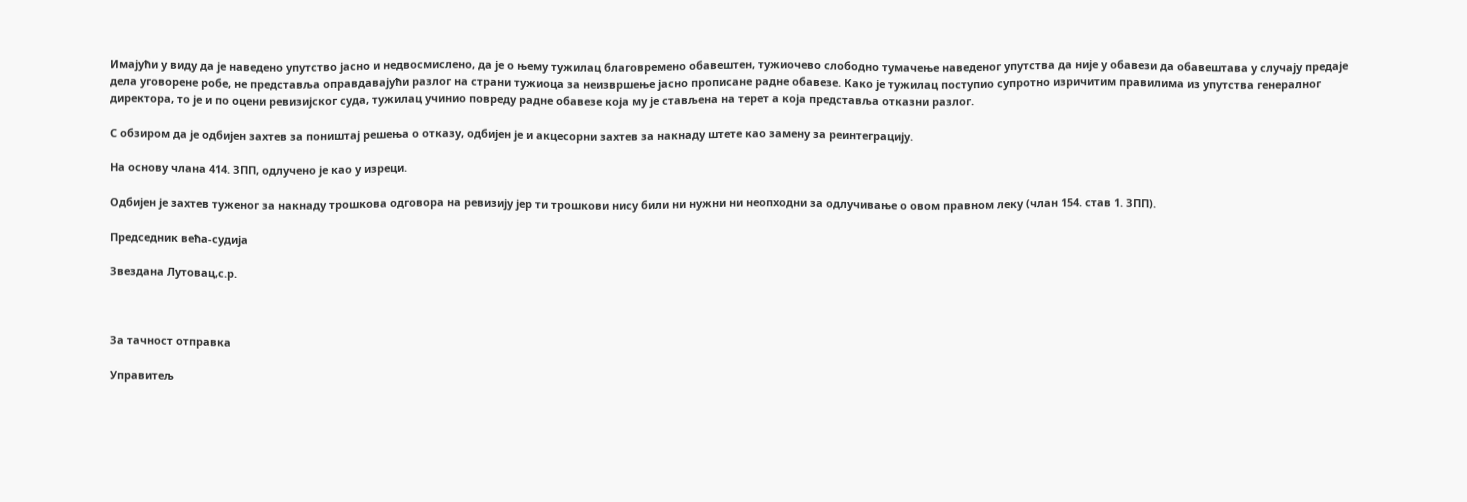Имајући у виду да је наведено упутство јасно и недвосмислено, да је о њему тужилац благовремено обавештен, тужиочево слободно тумачење наведеног упутства да није у обавези да обавештава у случају предаје дела уговорене робе, не представља оправдавајући разлог на страни тужиоца за неизвршење јасно прописане радне обавезе. Како је тужилац поступио супротно изричитим правилима из упутства генералног директора, то је и по оцени ревизијског суда, тужилац учинио повреду радне обавезе која му је стављена на терет а која представља отказни разлог.

С обзиром да је одбијен захтев за поништај решења о отказу, одбијен је и акцесорни захтев за накнаду штете као замену за реинтеграцију.

На основу члана 414. ЗПП, одлучено је као у изреци.

Одбијен је захтев туженог за накнаду трошкова одговора на ревизију јер ти трошкови нису били ни нужни ни неопходни за одлучивање о овом правном леку (члан 154. став 1. ЗПП).

Председник већа-судија

Звездана Лутовац,с.р.



За тачност отправка

Управитељ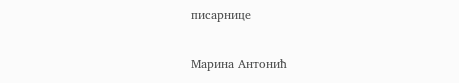писарнице

Марина Антонић